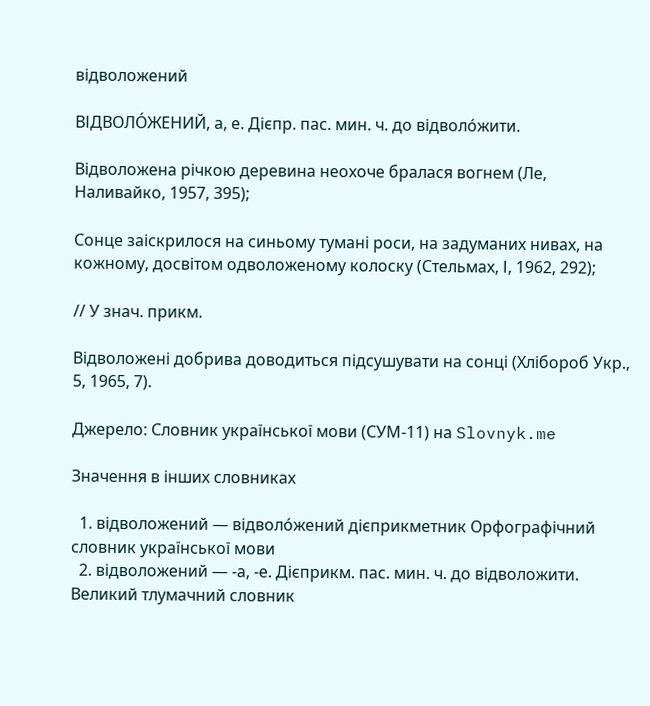відволожений

ВІДВОЛО́ЖЕНИЙ, а, е. Дієпр. пас. мин. ч. до відволо́жити.

Відволожена річкою деревина неохоче бралася вогнем (Ле, Наливайко, 1957, 395);

Сонце заіскрилося на синьому тумані роси, на задуманих нивах, на кожному, досвітом одволоженому колоску (Стельмах, І, 1962, 292);

// У знач. прикм.

Відволожені добрива доводиться підсушувати на сонці (Хлібороб Укр., 5, 1965, 7).

Джерело: Словник української мови (СУМ-11) на Slovnyk.me

Значення в інших словниках

  1. відволожений — відволо́жений дієприкметник Орфографічний словник української мови
  2. відволожений — -а, -е. Дієприкм. пас. мин. ч. до відволожити. Великий тлумачний словник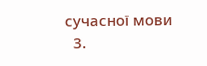сучасної мови
  3.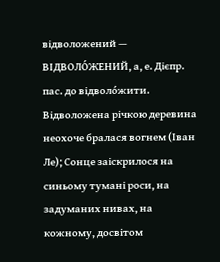відволожений — ВІДВОЛО́ЖЕНИЙ, а, е. Дієпр. пас. до відволо́жити. Відволожена річкою деревина неохоче бралася вогнем (Іван Ле); Сонце заіскрилося на синьому тумані роси, на задуманих нивах, на кожному, досвітом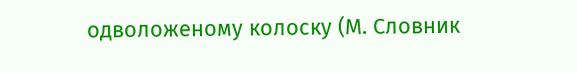одволоженому колоску (М. Словник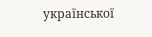української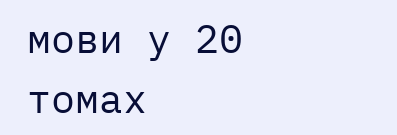мови у 20 томах